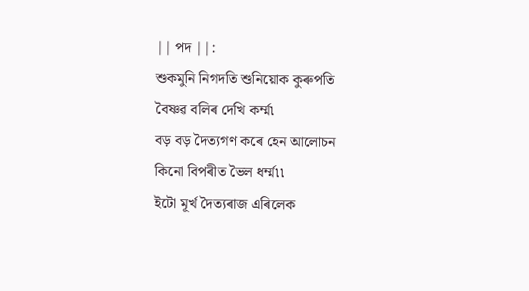|| পদ ||:
শুকমুনি নিগদতি শুনিয়োক কুৰুপতি
বৈষ্ণৱ বলিৰ দেখি কৰ্ম্ম৷
বড় বড় দৈত্যগণ কৰে হেন আলোচন
কিনো বিপৰীত ভৈল ধৰ্ম্ম৷৷
ইটো মূৰ্খ দৈত্যৰাজ এৰিলেক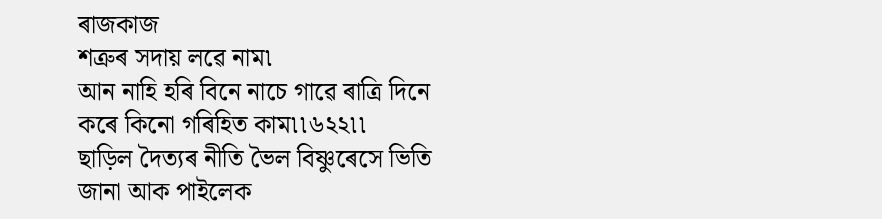ৰাজকাজ
শত্ৰুৰ সদায় লৱে নাম৷
আন নাহি হৰি বিনে নাচে গাৱে ৰাত্ৰি দিনে
কৰে কিনো গৰিহিত কাম৷৷৬২২৷৷
ছাড়িল দৈত্যৰ নীতি ভৈল বিষ্ণুৰেসে ভিতি
জানা আক পাইলেক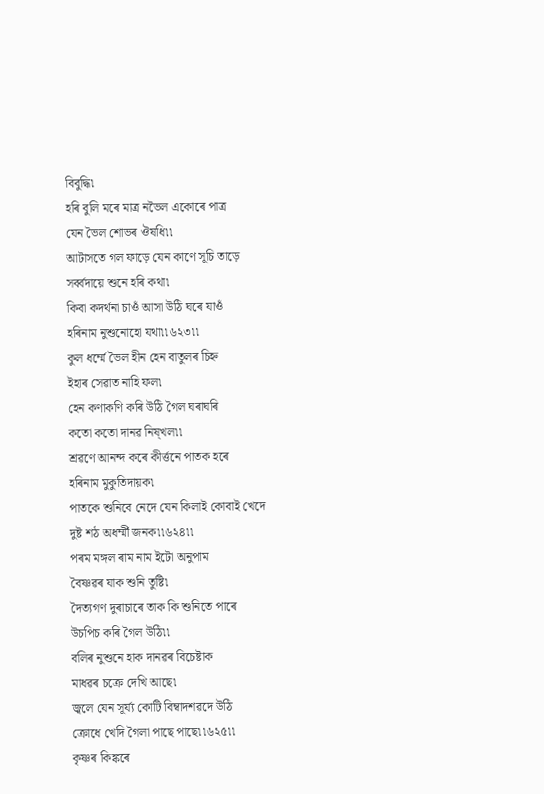বিবুদ্ধি৷
হৰি বুলি মৰে মাত্ৰ নভৈল একোৰে পাত্ৰ
যেন ভৈল শোভৰ ঔষধি৷৷
আটাসতে গল ফাড়ে যেন কাণে সূচি তাড়ে
সৰ্ব্বদায়ে শুনে হৰি কথা৷
কিবা কদৰ্থনা চাওঁ আসা উঠি ঘৰে যাওঁ
হৰিনাম নুশুনোহো যথা৷৷৬২৩৷৷
কুল ধৰ্ম্মে ভৈল হীন হেন বাতুলৰ চিহ্ন
ইহাৰ সেৱাত নাহি ফল৷
হেন কণাকণি কৰি উঠি গৈল ঘৰাঘৰি
কতো কতো দানৱ নিষ্খল৷৷
শ্ৰৱণে আনন্দ কৰে কীৰ্ত্তনে পাতক হৰে
হৰিনাম মুকুতিদায়ক৷
পাতকে শুনিবে নেদে যেন কিলাই কোবাই খেদে
দুষ্ট শঠ অধৰ্ম্মী জনক৷৷৬২৪৷৷
পৰম মঙ্গল ৰাম নাম ইটো অনুপাম
বৈষ্ণৱৰ যাক শুনি তুষ্টি৷
দৈত্যগণ দুৰাচাৰে তাক কি শুনিতে পাৰে
উচপিচ কৰি গৈল উঠি৷৷
বলিৰ নুশুনে হাক দানৱৰ বিচেষ্টাক
মাধৱৰ চক্রে দেখি আছে৷
জ্বলে যেন সূৰ্য্য কোটি বিম্বাদশৱদে উঠি
ক্রোধে খেদি গৈলা পাছে পাছে৷৷৬২৫৷৷
কৃষ্ণৰ কিঙ্কৰে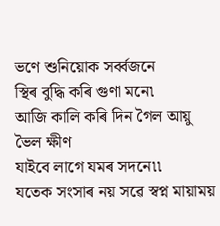ভণে শুনিয়োক সৰ্ব্বজনে
স্থিৰ বুদ্ধি কৰি গুণা মনে৷
আজি কালি কৰি দিন গৈল আয়ু ভৈল ক্ষীণ
যাইবে লাগে যমৰ সদনে৷৷
যতেক সংসাৰ নয় সৱে স্বপ্ন মায়াময়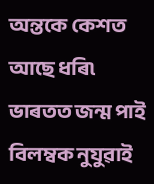অন্তকে কেশত আছে ধৰি৷
ভাৰতত জন্ম পাই বিলম্বক নুযুৱাই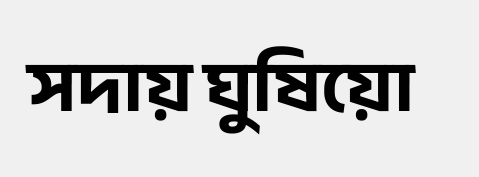সদায় ঘুষিয়ো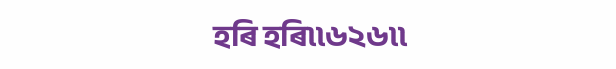হৰি হৰি৷৷৬২৬৷৷